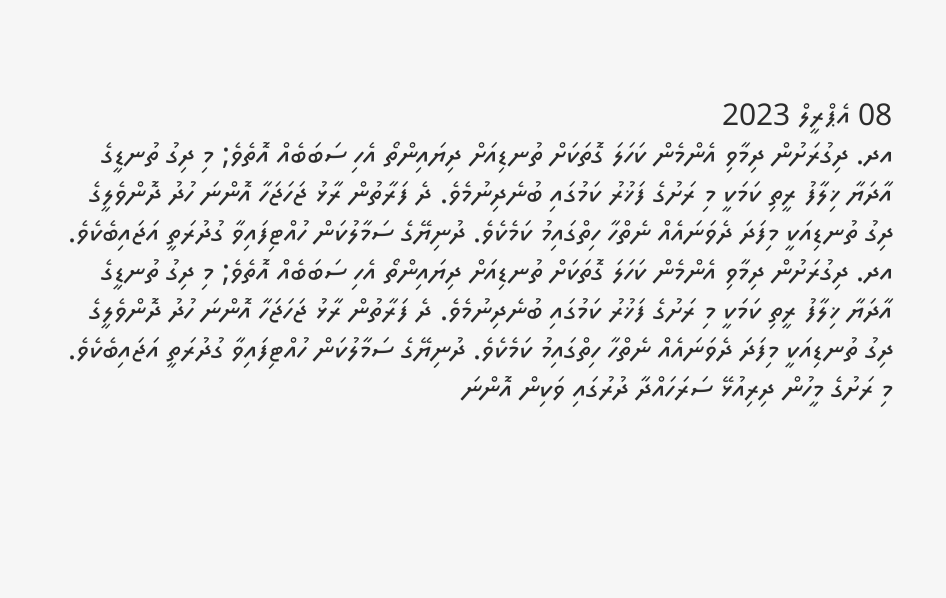08 އެޕްރީލް 2023
އދ. ދިގުރަށުން ދިމާވި އެންމެން ކަހަލަ ގޮތަކަށް ތުނޑިއަށް ދިޔައިންތޯ އެހި ސަބަބެއް އޮތެވެ; މި ދިގު ތުނޑީގެ އާދަޔާ ޚިލާފު ރީތި ކަމަކީ މި ރަށުގެ ފަޚުރު ކަމުގައި ބުނެދިނުމެވެ. ދެ ފަރާތުން ރާޅު ޖަހަޖަހާ އޮންނަ ހުދު ދޮންވެލީގެ ދިގު ތުނޑިއަކީ މިފަދަ ދެވަނައެއް ނެތްހާ ހިތްގައިމު ކަމެކެވެ. ދުނިޔޭގެ ސަމާލުކަން ހުއްޓިފައިވާ ގުދުރަތީ އަޖައިބެކެވެ.
އދ. ދިގުރަށުން ދިމާވި އެންމެން ކަހަލަ ގޮތަކަށް ތުނޑިއަށް ދިޔައިންތޯ އެހި ސަބަބެއް އޮތެވެ; މި ދިގު ތުނޑީގެ އާދަޔާ ޚިލާފު ރީތި ކަމަކީ މި ރަށުގެ ފަޚުރު ކަމުގައި ބުނެދިނުމެވެ. ދެ ފަރާތުން ރާޅު ޖަހަޖަހާ އޮންނަ ހުދު ދޮންވެލީގެ ދިގު ތުނޑިއަކީ މިފަދަ ދެވަނައެއް ނެތްހާ ހިތްގައިމު ކަމެކެވެ. ދުނިޔޭގެ ސަމާލުކަން ހުއްޓިފައިވާ ގުދުރަތީ އަޖައިބެކެވެ.
މި ރަށުގެ މީހުން ދިރިއުޅޭ ސަރަހައްދާ ދުރުގައި ވަކިން އޮންނަ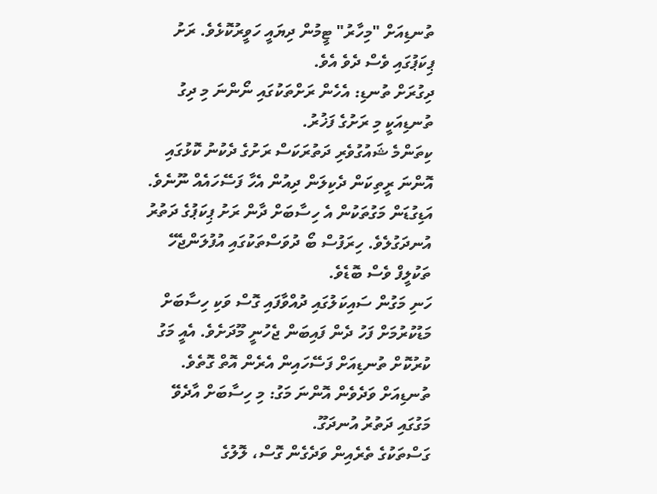ތުނޑިއަށް "މިހާރު" ޓީމުން ދިޔައީ ހަވީރުކޮޅެވެ. ރަށު ޕިކަޕުގައި ވެސް ދެވެ އެވެ.
ދިގުރަށް ތުނޑި: އެހެން ރަށްތަކުގައި ނޯންނަ މި ދިގު ތުނޑިއަކީ މި ރަށުގެ ފަޚުރު.
ކިތަންމެ ޝައުގުވެރި ދަތުރަކަސް ރަށުގެ ދެކުނު ކޮޅުގައި އޮންނަ ރީތިކަން ދެކިލަން ދިއުން އެހާ ފަސޭހައެއް ނޫނެވެ. އަޑިގުޑަން މަގުތަކުން އެ ހިސާބަށް ދާން ރަށު ޕިކަޕުގެ ދަތުރު އުނދަގުލެވެ. ހިރަފުސް ބޯ ދުވަސްތަކުގައި އުފުލަންޖެހޭ ތަކުލީފް ވެސް ބޮޑެވެ.
ހަނި މަގުން ސައިކަލުގައި ދުއްވާފައި ގޮސް ވަކި ހިސާބަށް މަޑުކުރުމަށް ފަހު ދެން ފައިބަން ޖެހުނީ މޫދަށެވެ. އެއީ މަގު ކުރުކޮށް ތުނޑިއަށް ފަސޭހައިން އެރެން އޮތް ގޮތެވެ.
ތުނޑިއަށް ވަދެވެން އޮންނަ މަގު: މި ހިސާބަށް އާދެވޭ މަގުގައި ދަތުރު އުނދަގޫ.
ގަސްތަކުގެ ތެރެއިން ވަދެގެން ގޮސް، ލޮލުގެ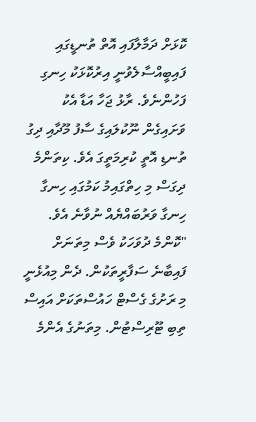ކޮޅަށް ދަމާލާފައި އޮތް ތުނޑީގައި ފައިބީއްސާލެވުނީ އިރުކޮޅަކު ހިނގި ފަހުންނެވެ. ރާޅު ޖަހާ އަޑާ އެކު ވަށައިގެން ނޫކުލައިގެ ސާފު މޫދާއި ދިގު ތުނޑި އޮތީ ކުރިމަތީގަ އެވެ. ކިތަންމެ ދިގަސް މި ހިތްގައިމު ކަމުގައި ހިނގާ ހިނގާ ވަރުބައްޔެއް ނުވާނެ އެވެ.
"ކޮންމެ ދުވަހަކު ވެސް މިތަނަށް ފައިބާނެ ސަފާރީތަކުން. ދެން މިއުޅެނީ މި ރަށުގެ ގެސްޓް ހައުސްތަކަށް އައިސް ތިބި ޓޫރިސްޓުން. މިތަނުގެ އެންމެ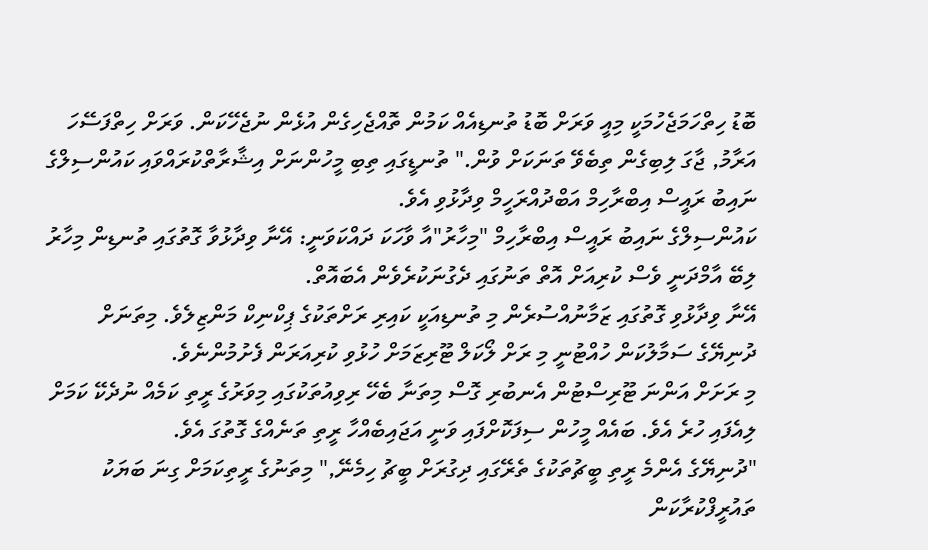ބޮޑު ހިތްހަމަޖެހުމަކީ މިއީ ވަރަށް ބޮޑު ތުނޑިއެއް ކަމުން ތޮއްޖެހިގެން އުޅެން ނުޖެހޭކަން. ވަރަށް ހިތްފަސޭހަ އަރާމު, ޖާގަ ލިބިގެން ތިބެވޭ ތަނަކަށް ވުން." ތުނޑީގައި ތިބި މީހުންނަށް އިޝާރާތްކުރައްވައި ކައުންސިލްގެ ނައިބު ރައީސް އިބްރާހިމް އަބްދުއްރަހީމް ވިދާޅުވި އެވެ.
ކައުންސިލްގެ ނައިބު ރައީސް އިބްރާހިމް "މިހާރު"އާ ވާހަކަ ދައްކަވަނީ: އޭނާ ވިދާޅުވާ ގޮތުގައި ތުނޑިން މިހާރު ލިބޭ އާމްދަނީ ވެސް ކުރިއަށް އޮތް ތަނުގައި ދެގުނަކުރެވެން އެބައޮތް.
އޭނާ ވިދާޅުވި ގޮތުގައި ޒަމާނުއްސުރެން މި ތުނޑިއަކީ ކައިރި ރަށްތަކުގެ ޕިކްނިކް މަންޒިލެވެ. މިތަނަށް ދުނިޔޭގެ ސަމާލުކަން ހުއްޓުނީ މި ރަށް ލޯކަލް ޓޫރިޒަމަށް ހުޅުވި ކުރިއަރަން ފެށުމުންނެވެ.
މި ރަށަށް އަންނަ ޓޫރިސްޓުން އެނބުރި ގޮސް މިތަނާ ބެހޭ ރިވިއުތަކުގައި މިވަރުގެ ރީތި ކަމެއް ނުދެކޭ ކަމަށް ލިއެފައި ހުރެ އެވެ. ބައެއް މީހުން ސިފަކޮށްފައި ވަނީ އަޖައިބެއްހާ ރީތި ތަނެއްގެ ގޮތުގަ އެވެ.
"ދުނިޔޭގެ އެންމެ ރީތި ބީޗުތަކުގެ ތެރޭގައި ދިގުރަށް ބީޗު ހިމެނޭ," މިތަނުގެ ރީތިކަމަށް ގިނަ ބަޔަކު ތައުރީފްކުރާކަން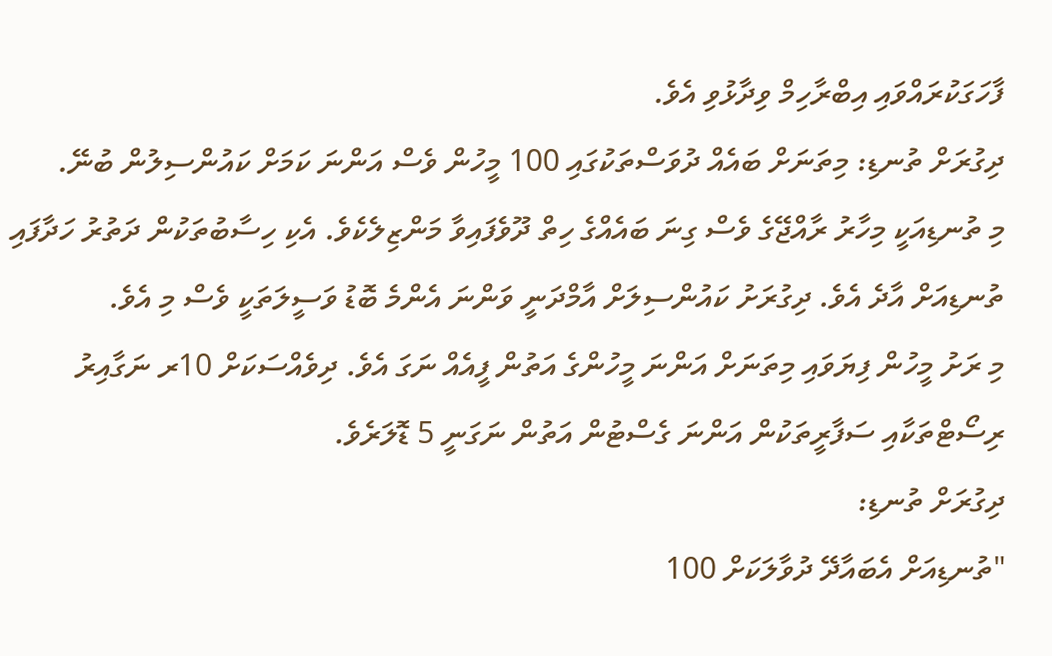ފާހަގަކުރައްވައި އިބްރާހިމް ވިދާޅުވި އެވެ.
ދިގުރަށް ތުނޑި: މިތަނަށް ބައެއް ދުވަސްތަކުގައި 100 މީހުން ވެސް އަންނަ ކަމަށް ކައުންސިލުން ބުނޭ.
މި ތުނޑިއަކީ މިހާރު ރާއްޖޭގެ ވެސް ގިނަ ބައެއްގެ ހިތް ދޫވެފައިވާ މަންޒިލެކެވެ. އެކި ހިސާބުތަކުން ދަތުރު ހަދާފައި ތުނޑިއަށް އާދެ އެވެ. ދިގުރަށު ކައުންސިލަށް އާމްދަނީ ވަންނަ އެންމެ ބޮޑު ވަސީލަތަކީ ވެސް މި އެވެ.
މި ރަށު މީހުން ފިޔަވައި މިތަނަށް އަންނަ މީހުންގެ އަތުން ފީއެއް ނަގަ އެވެ. ދިވެއްސަކަށް 10ރ ނަގާއިރު ރިސޯޓްތަކާއި ސަފާރީތަކުން އަންނަ ގެސްޓުން އަތުން ނަގަނީ 5 ޑޮލަރެވެ.
ދިގުރަށް ތުނޑި:
"ތުނޑިއަށް އެބައާދޭ ދުވާލަކަށް 100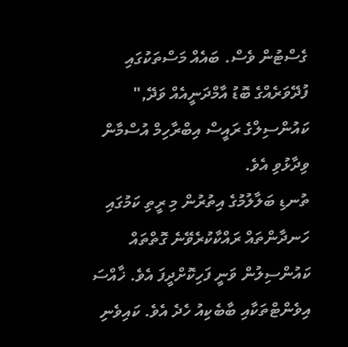ގެސްޓުން ވެސް. ބައެއް މަސްތަކުގައި ފުދޭވަރެއްގެ ބޮޑު އާމްދަނީއެއް ވަދޭ," ކައުންސިލްގެ ރައީސް އިބްރާހިމް އުސްމާން ވިދާޅުވި އެވެ.
ތުނޑި ބަލާލުމުގެ އިތުރުން މި ރީތި ކަމުގައި ހަނދާންތައް ރައްކާކުރެވޭނެ ގޮތްތައް ކައުންސިލުން ވަނީ ފަހިކޮށްދީފަ އެވެ. ޚާއްސަ އިވެންޓްތަކާއި ބާބެކިއު ހެދެ އެވެ. ކައިވެނި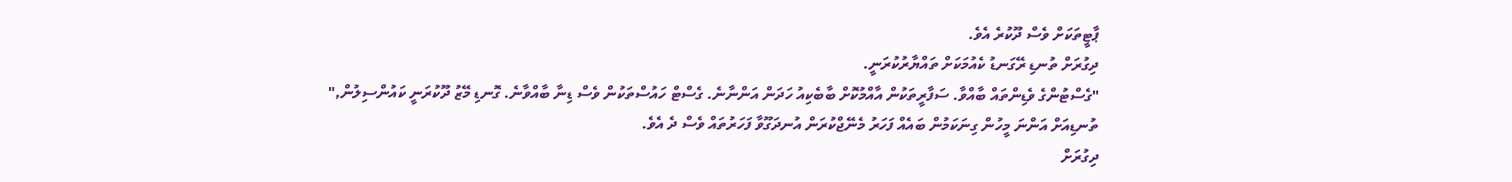ޕާޓީތަކަށް ވެސް ދޫކުރެ އެވެ.
ދިގުރަށް ތުނޑި ރޭގަނޑު ކެއުމަކަށް ތައްޔާރުކުރަނީ.
"ގެސްޓުންގެ ވެޑިންތައް ބާއްވާ. ސަފާރީތަކުން އާއްމުކޮށް ބާބެކިއު ހަދަން އަންނާނެ. ގެސްޓް ހައުސްތަކުން ވެސް ޑިނާ ބާއްވާނެ. ގޮނޑި މޭޒު ދޫކުރަނީ ކައުންސިލުން,"
ތުނޑިއަށް އަންނަ މީހުން ގިނަކަމުން ބައެއް ފަހަރު މެނޭޖްކުރަން އުނދަގޫވާ ފަހަރުތައް ވެސް ދެ އެވެ.
ދިގުރަށް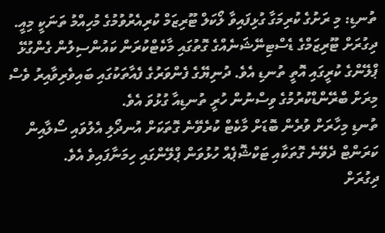ތުނޑި: މި ރަށުގެ ކުރިމަގާ ގުޅިފައިވާ ލޯކަލް ޓޫރިޒަމް ކުރިއެރުވުމުގެ މުހިއްމު ތަނަކީ މިއީ.
ދިގުރަށް ޓޫރިޒަމްގެ ޑެސްޓިނޭޝަނެއްގެ ގޮތުގައި މާކެޓްކުރަން ކައުންސިލުން ގެންގުޅޭ ޕްލޭންގެ ކުރީގައި އޮތީ ތުނޑި އެވެ. ދުނިޔޭގެ ފެންވަރުގެ ފެއާތަކުގައި ބައިވެރިވާއިރު ވެސް މިރަށް ބްރޭންޑްކުރުމުގެ ވިސްނުން ހުރީ ތުނޑިއާ ގުޅުވަ އެވެ.
ތުނޑި މިހާރަށް ވުރެން ބޮޑަށް މާކެޓް ކުރެވޭނެ ގޮތަކަށް އުނދޯލި އެލުވައި ސޯލާއިން ކަރަންޓް ދެވޭނެ ގޮތަކާއި ޓަކްޝޮޕެއް ހުޅުވަން ޕްލޭންގައި ހިމަނާފައިވެ އެވެ.
ދިގުރަށް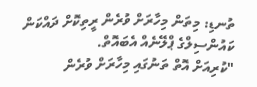ތުނޑި: މިތަން މިހާރަށް ވުރެން ރީތިކޮށް ދައްކަން ކައުންސިލްގެ ޕްލޭނެއް އެބައޮތް.
"ކުރިއަށް އޮތް ތަނުގައި މިހާރަށް ވުރެން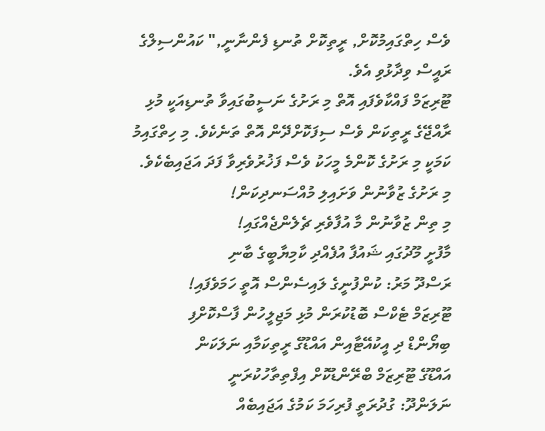ވެސް ހިތްގައިމުކޮށް, ރީތިކޮށް ތުނޑި ފެންނާނީ," ކައުންސިލްގެ ރައީސް ވިދާޅުވި އެވެ.
ޓޫރިޒަމް ފައްކާވެފައި އޮތް މި ރަށުގެ ނަސީބުގައިވާ ތުނޑިއަކީ މުޅި ރާއްޖޭގެ ރީތިކަން ވެސް ސިފަކޮށްދޭން އޮތް ތަނެކެވެ. މި ހިތްގައިމު ކަމަކީ މި ރަށުގެ ކޮންމެ މީހަކު ވެސް ފަޚުރުވެރިވާ ފަދަ އަޖައިބެކެވެ.
މި ރަށުގެ ޒުވާނުން ވަށައިލި މުއްސަނދިކަން!
މި ތިން ޒުވާނުން މާ އުފާވެރި ޗެލެންޖެއްގައި!
މާފުށީ މޫދުގައި ޝައުފާ އުފެއްދި ކާމިޔާބީގެ ބާނި
ރަސްދޫ މަރު: ކުންފުނީގެ ލައިސެންސް އޮތީ ހަމަވެފައި!
ޓޫރިޒަމް ޓެކްސް ބޮޑުކުރަން މުޅި މަޖިލީހުން ފާސްކޮށްފި
ބިޔޯންޑް ދި އީކުއޭޓާއިން އައްޑޫގެ ރީތިކަމާއި ނަލަކަން
އައްޑޫގެ ޓޫރިޒަމް ބްރޭންޑުކޮށް އިފްތިތާހުކުރަނީ
ނަލަންދޫ: ގުދުރަތީ ފުރިހަމަ ކަމުގެ އަޖައިބެއް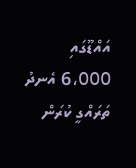އައްޑޫގައި 6،000 އެނދު ތަރައްގީ ކުރަން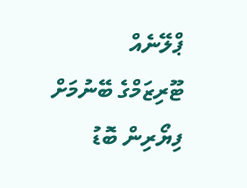ޕްލޭނެއް
ޓޫރިޒަމްގެ ބޭނުމަށް ފިޔޯރިން ބޮޑު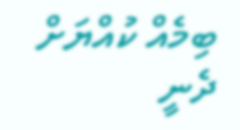ބިމެއް ކުއްޔަށް ދެނީ